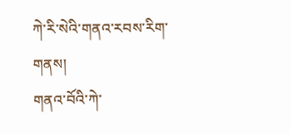ཀེ་རི་སེའི་གནའ་རབས་རིག་གནས།
གནའ་བོའི་ཀེ་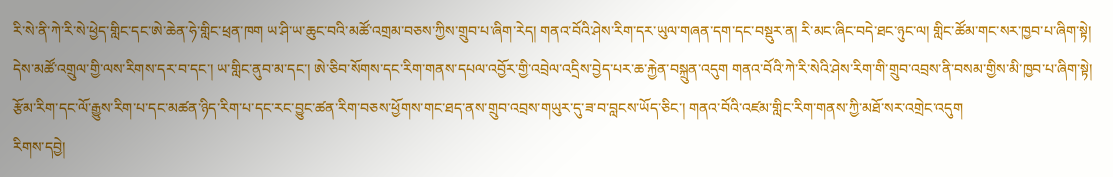རི་སེ་ནི་ཀེ་རི་སེ་ཕྱེད་གླིང་དང་ཨེ་ཆེན་ཧེ་གླིང་ཕྲན་ཁག ཡ་ཤི་ཡ་ཆུང་བའི་མཚོ་འགྲམ་བཅས་ཀྱིས་གྲུབ་པ་ཞིག་རེད། གནའ་བོའི་ཤེས་རིག་དར་ཡུལ་གཞན་དག་དང་བསྡུར་ན། རི་མང་ཞིང་བདེ་ཐང་ཉུང་ལ། གླིང་ཚོམ་གང་སར་ཁྱབ་པ་ཞིག་སྟེ། དེས་མཚོ་འགྲུལ་གྱི་ལས་རིགས་དར་བ་དང་། ཡ་གླིང་ནུབ་མ་དང་། ཨེ་ཅིབ་སོགས་དང་རིག་གནས་དཔལ་འབྱོར་གྱི་འབྲེལ་འདྲིས་བྱེད་པར་ཆ་རྐྱེན་བསྐྲུན་འདུག གནའ་བོའི་ཀེ་རི་སེའི་ཤེས་རིག་གི་གྲུབ་འབྲས་ནི་བསམ་གྱིས་མི་ཁྱབ་པ་ཞིག་སྟེ། རྩོམ་རིག་དང་ལོ་རྒྱུས་རིག་པ་དང་མཚན་ཉིད་རིག་པ་དང་རང་བྱུང་ཚན་རིག་བཅས་ཕྱོགས་གང་ཐད་ནས་གྲུབ་འབྲས་གཡུར་དུ་ཟ་བ་བླངས་ཡོད་ཅིང་། གནའ་བོའི་འཛམ་གླིང་རིག་གནས་ཀྱི་མཐོ་སར་འགྲེང་འདུག
རིགས་དབྱེ།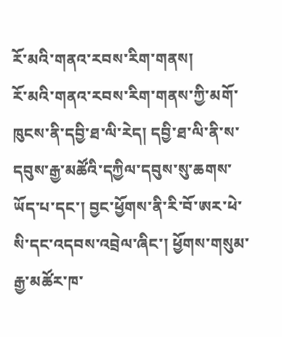རོ་མའི་གནའ་རབས་རིག་གནས།
རོ་མའི་གནའ་རབས་རིག་གནས་ཀྱི་མགོ་ཁུངས་ནི་དབྱི་ཐ་ལི་རེད། དབྱི་ཐ་ལི་ནི་ས་དབུས་རྒྱ་མཚོའི་དཀྱིལ་དབུས་སུ་ཆགས་ཡོད་པ་དང་། བྱང་ཕྱོགས་ནི་རི་བོ་ཨར་ཕེ་སི་དང་འདབས་འབྲེལ་ཞིང་། ཕྱོགས་གསུམ་རྒྱ་མཚོར་ཁ་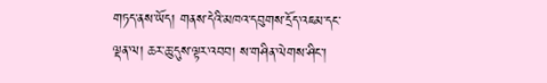གཏད་ནས་ཡོད། གནས་དེའི་མཁའ་དབུགས་དྲོད་འཇམ་དང་ལྡན་ལ། ཆར་ཆུ་དུས་ལྟར་འབབ། ས་གཤིན་ལེགས་ཤིང་།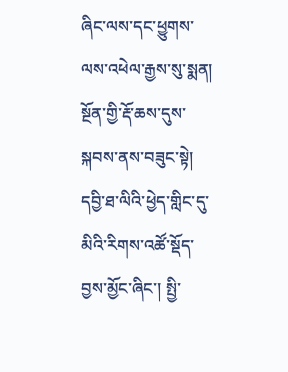ཞིང་ལས་དང་ཕྱུགས་ལས་འཕེལ་རྒྱས་སུ་སྨན། སྔོན་གྱི་རྡོ་ཆས་དུས་སྐབས་ནས་བཟུང་སྟེ། དབྱི་ཐ་ལིའི་ཕྱེད་གླིང་དུ་མིའི་རིགས་འཚོ་སྡོད་བྱས་མྱོང་ཞིང་། སྤྱི་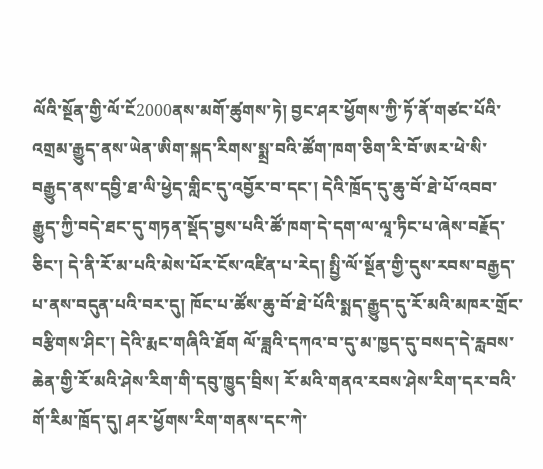ལོའི་སྔོན་གྱི་ལོ་ངོ2000ནས་མགོ་ཚུགས་ཏེ། བྱང་ཤར་ཕྱོགས་ཀྱི་ཏོ་ནོ་གཙང་པོའི་འགྲམ་རྒྱུད་ནས་ཡེན་ཨིག་སྐད་རིགས་སྨྲ་བའི་ཚོག་ཁག་ཅིག་རི་བོ་ཨར་ཕེ་སི་བརྒྱུད་ནས་དབྱི་ཐ་ལི་ཕྱེད་གླིང་དུ་འབྱོར་བ་དང་། དེའི་ཁྲོད་དུ་ཆུ་བོ་ཐེ་པོ་འབབ་རྒྱུད་ཀྱི་བདེ་ཐང་དུ་གཏན་སྡོད་བྱས་པའི་ཚོ་ཁག་དེ་དག་ལ་ལཱ་ཏིང་པ་ཞེས་བརྗོད་ཅིང་། དེ་ནི་རོ་མ་པའི་མེས་པོར་ངོས་འཛིན་པ་རེད། སྤྱི་ལོ་སྔོན་གྱི་དུས་རབས་བརྒྱད་པ་ནས་བདུན་པའི་བར་དུ། ཁོང་པ་ཚོས་ཆུ་བོ་ཐེ་པོའི་སྨད་རྒྱུད་དུ་རོ་མའི་མཁར་གྲོང་བརྩིགས་ཤིང་། དེའི་རྨང་གཞིའི་ཐོག ལོ་ཟླའི་དཀའ་བ་དུ་མ་ཁྱད་དུ་བསད་དེ་རླབས་ཆེན་གྱི་རོ་མའི་ཤེས་རིག་གི་དབུ་ཁྱུད་བྲིས། རོ་མའི་གནའ་རབས་ཤེས་རིག་དར་བའི་གོ་རིམ་ཁྲོད་དུ། ཤར་ཕྱོགས་རིག་གནས་དང་ཀེ་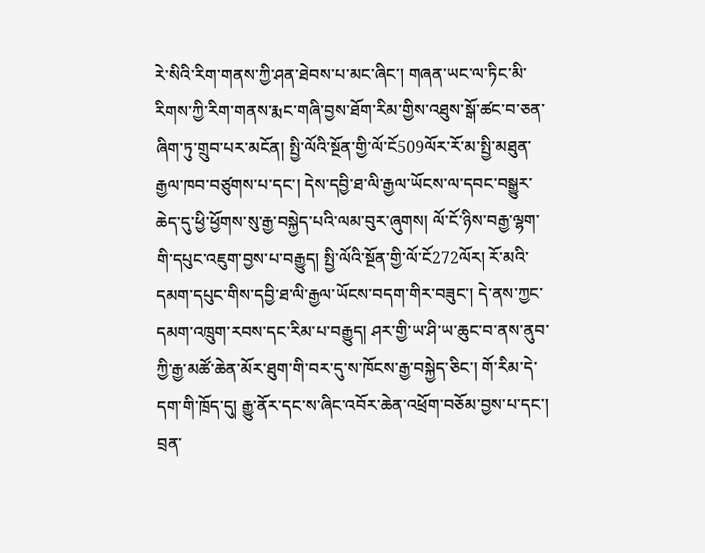རེ་སིའི་རིག་གནས་ཀྱི་ཤན་ཐེབས་པ་མང་ཞིང་། གཞན་ཡང་ལ་ཏིང་མི་རིགས་ཀྱི་རིག་གནས་རྨང་གཞི་བྱས་ཐོག་རིམ་གྱིས་འཐུས་སྒོ་ཚང་བ་ཅན་ཞིག་ཏུ་གྲུབ་པར་མངོན། སྤྱི་ལོའི་སྔོན་གྱི་ལོ་ངོ509ལོར་རོ་མ་སྤྱི་མཐུན་རྒྱལ་ཁབ་བཙུགས་པ་དང་། དེས་དབྱི་ཐ་ལི་རྒྱལ་ཡོངས་ལ་དབང་བསྒྱུར་ཆེད་དུ་ཕྱི་ཕྱོགས་སུ་རྒྱ་བསྐྱེད་པའི་ལམ་བུར་ཞུགས། ལོ་ངོ་ཉིས་བརྒྱ་ལྷག་གི་དཔུང་འཇུག་བྱས་པ་བརྒྱུད། སྤྱི་ལོའི་སྔོན་གྱི་ལོ་ངོ272ལོར། རོ་མའི་དམག་དཔུང་གིས་དབྱི་ཐ་ལི་རྒྱལ་ཡོངས་བདག་གིར་བཟུང་། དེ་ནས་ཀྱང་དམག་འཁྲུག་རབས་དང་རིམ་པ་བརྒྱུད། ཤར་གྱི་ཡ་ཤི་ཡ་ཆུང་བ་ནས་ནུབ་ཀྱི་རྒྱ་མཚོ་ཆེན་མོར་ཐུག་གི་བར་དུ་ས་ཁོངས་རྒྱ་བསྐྱེད་ཅིང་། གོ་རིམ་དེ་དག་གི་ཁྲོད་དུ། རྒྱུ་ནོར་དང་ས་ཞིང་འབོར་ཆེན་འཕྲོག་བཅོམ་བྱས་པ་དང་། བྲན་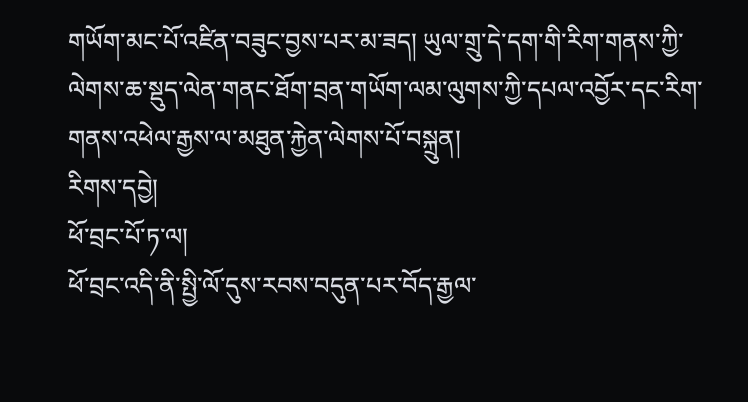གཡོག་མང་པོ་འཛིན་བཟུང་བྱས་པར་མ་ཟད། ཡུལ་གྲུ་དེ་དག་གི་རིག་གནས་ཀྱི་ལེགས་ཆ་སྡུད་ལེན་གནང་ཐོག་བྲན་གཡོག་ལམ་ལུགས་ཀྱི་དཔལ་འབྱོར་དང་རིག་གནས་འཕེལ་རྒྱས་ལ་མཐུན་རྐྱེན་ལེགས་པོ་བསྐྲུན།
རིགས་དབྱེ།
ཕོ་བྲང་པོ་ཏ་ལ།
ཕོ་བྲང་འདི་ནི་སྤྱི་ལོ་དུས་རབས་བདུན་པར་བོད་རྒྱལ་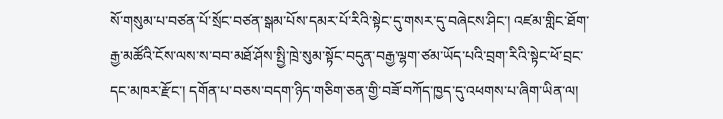སོ་གསུམ་པ་བཙན་པོ་སྲོང་བཙན་སྒམ་པོས་དམར་པོ་རིའི་སྟེང་དུ་གསར་དུ་བཞེངས་ཤིང་། འཛམ་གླིང་ཐོག་རྒྱ་མཚོའི་ངོས་ལས་ས་བབ་མཐོ་ཤོས་སྤྱི་ཁྲེ་སུམ་སྟོང་བདུན་བརྒྱ་ལྷག་ཙམ་ཡོད་པའི་བྲག་རིའི་སྟེང་ཕོ་བྲང་དང་མཁར་རྫོང་། དགོན་པ་བཅས་བདག་ཉིད་གཅིག་ཅན་གྱི་བཟོ་བཀོད་ཁྱད་དུ་འཕགས་པ་ཞིག་ཡིན་ལ།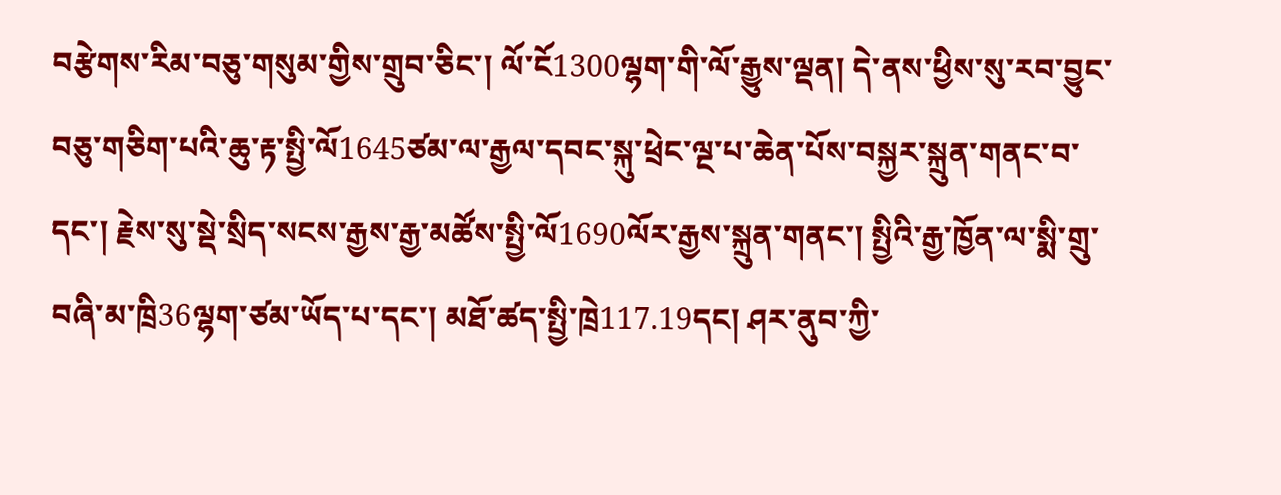བརྩེགས་རིམ་བཅུ་གསུམ་གྱིས་གྲུབ་ཅིང་། ལོ་ངོ1300ལྷག་གི་ལོ་རྒྱུས་ལྡན། དེ་ནས་ཕྱིས་སུ་རབ་བྱུང་བཅུ་གཅིག་པའི་ཆུ་རྟ་སྤྱི་ལོ1645ཙམ་ལ་རྒྱལ་དབང་སྐུ་ཕྲེང་ལྔ་པ་ཆེན་པོས་བསྐྱར་སྐྲུན་གནང་བ་དང་། རྗེས་སུ་སྡེ་སྲིད་སངས་རྒྱས་རྒྱ་མཚོས་སྤྱི་ལོ1690ལོར་རྒྱས་སྐྲུན་གནང་། སྤྱིའི་རྒྱ་ཁྱོན་ལ་སྨི་གྲུ་བཞི་མ་ཁྲི36ལྷག་ཙམ་ཡོད་པ་དང་། མཐོ་ཚད་སྤྱི་ཁྲེ117.19དང། ཤར་ནུབ་ཀྱི་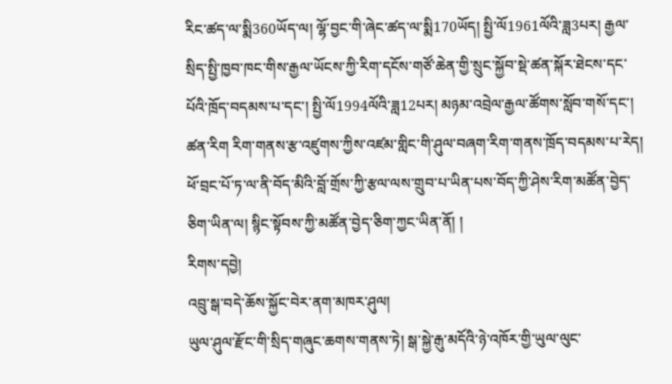རིང་ཚད་ལ་སྨི360ཡོད་ལ། ལྷོ་བྱང་གི་ཞེང་ཚད་ལ་སྨི170ཡོད། སྤྱི་ལོ1961ལོའི་ཟླ3པར། རྒྱལ་སྲིད་སྤྱི་ཁྱབ་ཁང་གིས་རྒྱལ་ཡོངས་ཀྱི་རིག་དངོས་གཙོ་ཆེན་གྱི་སྲུང་སྐྱོབ་སྡེ་ཚན་སྐོར་ཐེངས་དང་པོའི་ཁྲོད་བདམས་པ་དང་། སྤྱི་ལོ1994ལོའི་ཟླ12པར། མཉམ་འབྲེལ་རྒྱལ་ཚོགས་སློབ་གསོ་དང་། ཚན་རིག རིག་གནས་རྩ་འཛུགས་ཀྱིས་འཛམ་གླིང་གི་ཤུལ་བཞག་རིག་གནས་ཁྲོད་བདམས་པ་རེད། ཕོ་བྲང་པོ་ཏ་ལ་ནི་བོད་མིའི་བློ་གྲོས་ཀྱི་རྩལ་ལས་གྲུབ་པ་ཡིན་པས་བོད་ཀྱི་ཤེས་རིག་མཚོན་བྱེད་ཅིག་ཡིན་ལ། སྙིང་སྟོབས་ཀྱི་མཚོན་བྱེད་ཅིག་ཀྱང་ཡིན་ནོ། །
རིགས་དབྱེ།
འབྲུ་སྒ་བདེ་ཆོས་སྐྱོང་བེར་ནག་མཁར་ཤུལ།
ཡུལ་ཤུལ་རྫོང་གི་སྲིད་གཞུང་ཆགས་གནས་ཏེ། སྒ་སྐྱེ་རྒུ་མདོའི་ཉེ་འཁོར་གྱི་ཡུལ་ལུང་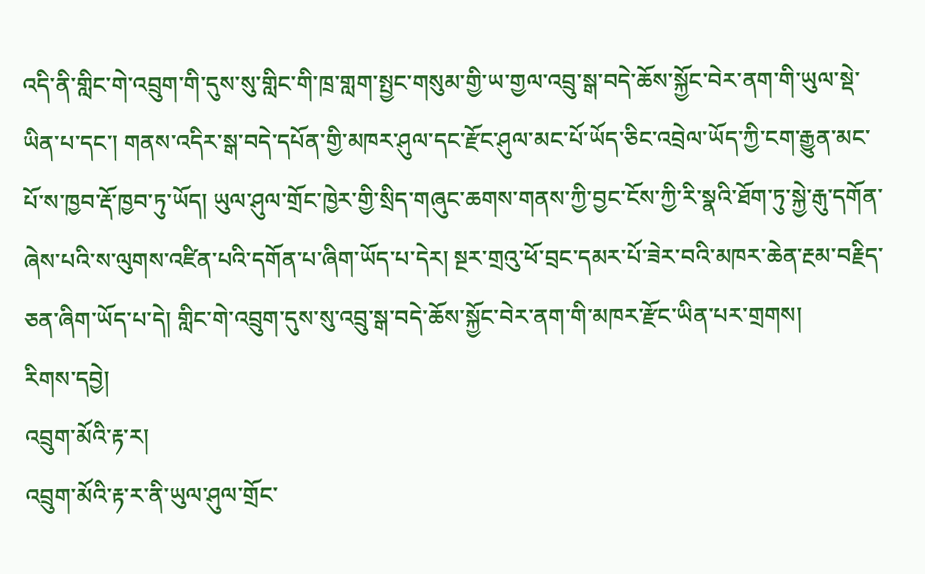འདི་ནི་གླིང་གེ་འབྲུག་གི་དུས་སུ་གླིང་གི་ཁྲ་གླག་སྤྱང་གསུམ་གྱི་ཡ་གྱལ་འབྲུ་སྒ་བདེ་ཆོས་སྐྱོང་བེར་ནག་གི་ཡུལ་སྡེ་ཡིན་པ་དང་། གནས་འདིར་སྒ་བདེ་དཔོན་གྱི་མཁར་ཤུལ་དང་རྫོང་ཤུལ་མང་པོ་ཡོད་ཅིང་འབྲེལ་ཡོད་ཀྱི་ངག་རྒྱུན་མང་པོ་ས་ཁྱབ་རྡོ་ཁྱབ་ཏུ་ཡོད། ཡུལ་ཤུལ་གྲོང་ཁྱེར་གྱི་སྲིད་གཞུང་ཆགས་གནས་ཀྱི་བྱང་ངོས་ཀྱི་རི་སྣའི་ཐོག་ཏུ་སྐྱེ་རྒུ་དགོན་ཞེས་པའི་ས་ལུགས་འཛིན་པའི་དགོན་པ་ཞིག་ཡོད་པ་དེར། སྔར་གྲའུ་ཕོ་བྲང་དམར་པོ་ཟེར་བའི་མཁར་ཆེན་རྔམ་བརྗིད་ཅན་ཞིག་ཡོད་པ་དེ། གླིང་གེ་འབྲུག་དུས་སུ་འབྲུ་སྒ་བདེ་ཆོས་སྐྱོང་བེར་ནག་གི་མཁར་རྫོང་ཡིན་པར་གྲགས།
རིགས་དབྱེ།
འབྲུག་མོའི་རྟ་ར།
འབྲུག་མོའི་རྟ་ར་ནི་ཡུལ་ཤུལ་གྲོང་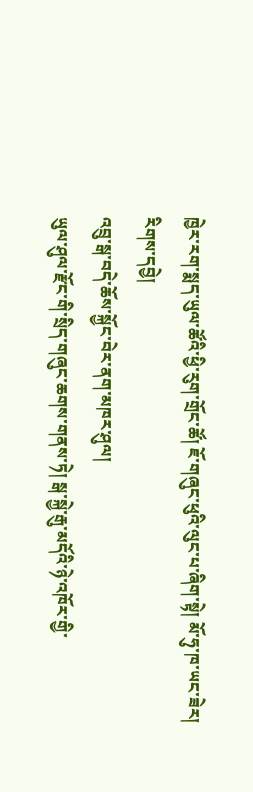ཁྱེར་རག་སྨད་ཡུལ་ཚོའི་ཕྱི་རུག་གྲོང་ཚོ། ཇོ་གཞུང་ཕུའི་ལུང་པ་ཞིག་སྟེ། མོ་ཧུ་ཁ་ཡང་ཟེར།
རིགས་དབྱེ།
འབྲུ་སྒ་བདེ་ཆོས་སྐྱོང་བེར་ནག་མཁར་ཤུལ།
ཡུལ་ཤུལ་རྫོང་གི་སྲིད་གཞུང་ཆགས་གནས་ཏེ། སྒ་སྐྱེ་རྒུ་མདོའི་ཉེ་འཁོར་གྱི་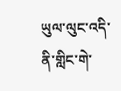ཡུལ་ལུང་འདི་ནི་གླིང་གེ་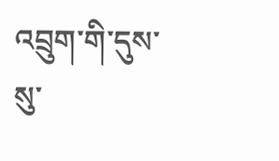འབྲུག་གི་དུས་སུ་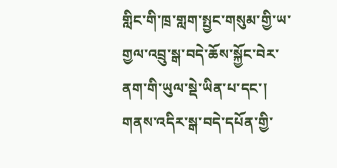གླིང་གི་ཁྲ་གླག་སྤྱང་གསུམ་གྱི་ཡ་གྱལ་འབྲུ་སྒ་བདེ་ཆོས་སྐྱོང་བེར་ནག་གི་ཡུལ་སྡེ་ཡིན་པ་དང་། གནས་འདིར་སྒ་བདེ་དཔོན་གྱི་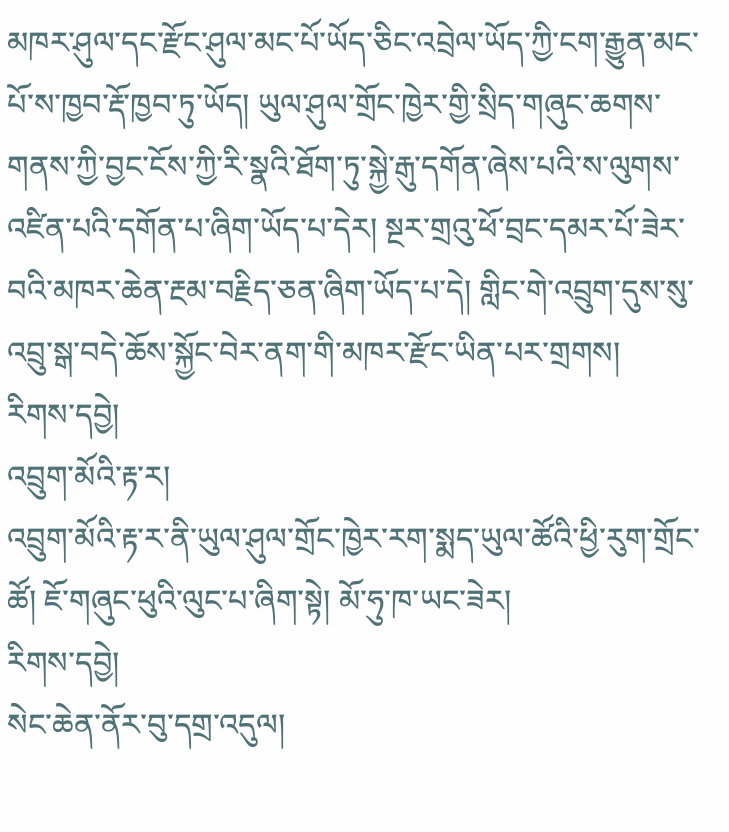མཁར་ཤུལ་དང་རྫོང་ཤུལ་མང་པོ་ཡོད་ཅིང་འབྲེལ་ཡོད་ཀྱི་ངག་རྒྱུན་མང་པོ་ས་ཁྱབ་རྡོ་ཁྱབ་ཏུ་ཡོད། ཡུལ་ཤུལ་གྲོང་ཁྱེར་གྱི་སྲིད་གཞུང་ཆགས་གནས་ཀྱི་བྱང་ངོས་ཀྱི་རི་སྣའི་ཐོག་ཏུ་སྐྱེ་རྒུ་དགོན་ཞེས་པའི་ས་ལུགས་འཛིན་པའི་དགོན་པ་ཞིག་ཡོད་པ་དེར། སྔར་གྲའུ་ཕོ་བྲང་དམར་པོ་ཟེར་བའི་མཁར་ཆེན་རྔམ་བརྗིད་ཅན་ཞིག་ཡོད་པ་དེ། གླིང་གེ་འབྲུག་དུས་སུ་འབྲུ་སྒ་བདེ་ཆོས་སྐྱོང་བེར་ནག་གི་མཁར་རྫོང་ཡིན་པར་གྲགས།
རིགས་དབྱེ།
འབྲུག་མོའི་རྟ་ར།
འབྲུག་མོའི་རྟ་ར་ནི་ཡུལ་ཤུལ་གྲོང་ཁྱེར་རག་སྨད་ཡུལ་ཚོའི་ཕྱི་རུག་གྲོང་ཚོ། ཇོ་གཞུང་ཕུའི་ལུང་པ་ཞིག་སྟེ། མོ་ཧུ་ཁ་ཡང་ཟེར།
རིགས་དབྱེ།
སེང་ཆེན་ནོར་བུ་དགྲ་འདུལ།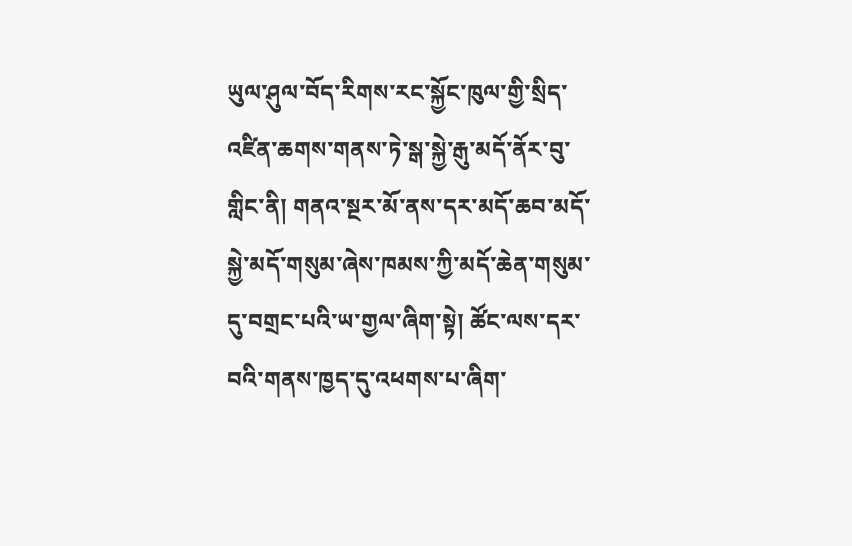ཡུལ་ཤུལ་བོད་རིགས་རང་སྐྱོང་ཁུལ་གྱི་སྲིད་འཛིན་ཆགས་གནས་ཏེ་སྒ་སྐྱེ་རྒུ་མདོ་ནོར་བུ་གླིང་ནི། གནའ་སྔར་མོ་ནས་དར་མདོ་ཆབ་མདོ་སྐྱེ་མདོ་གསུམ་ཞེས་ཁམས་ཀྱི་མདོ་ཆེན་གསུམ་དུ་བགྲང་པའི་ཡ་གྱལ་ཞིག་སྟེ། ཚོང་ལས་དར་བའི་གནས་ཁྱད་དུ་འཕགས་པ་ཞིག་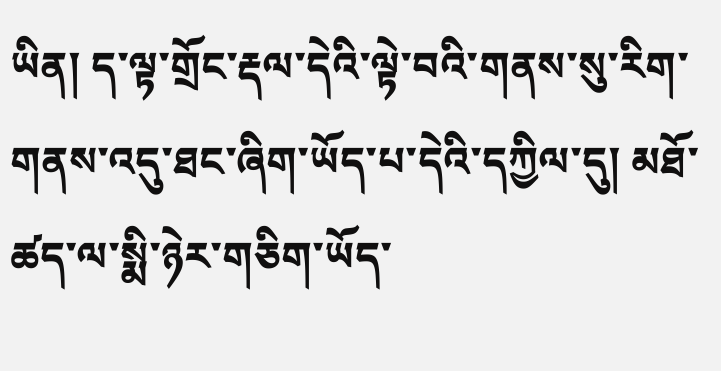ཡིན། ད་ལྟ་གྲོང་རྡལ་དེའི་ལྟེ་བའི་གནས་སུ་རིག་གནས་འདུ་ཐང་ཞིག་ཡོད་པ་དེའི་དཀྱིལ་དུ། མཐོ་ཚད་ལ་སྨི་ཉེར་གཅིག་ཡོད་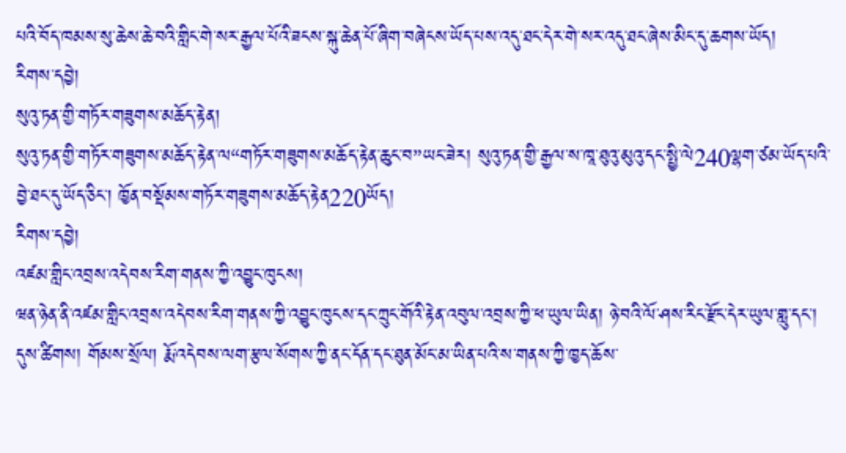པའི་བོད་ཁམས་སུ་ཆེས་ཆེ་བའི་གླིང་གེ་སར་རྒྱལ་པོའི་ཟངས་སྐུ་ཆེན་པོ་ཞིག་བཞེངས་ཡོད་པས་འདུ་ཐང་དེར་གེ་སར་འདུ་ཐང་ཞེས་མིང་དུ་ཆགས་ཡོད།
རིགས་དབྱེ།
སུའུ་ཏན་གྱི་གཏོར་གཟུགས་མཆོད་རྟེན།
སུའུ་ཏན་གྱི་གཏོར་གཟུགས་མཆོད་རྟེན་ལ“གཏོར་གཟུགས་མཆོད་རྟེན་ཆུང་བ”ཡང་ཟེར། སུའུ་ཏན་གྱི་རྒྱལ་ས་ཁཱ་ཐུའུ་མུའུ་དང་སྤྱི་ལེ240ལྷག་ཙམ་ཡོད་པའི་བྱེ་ཐང་དུ་ཡོད་ཅིང་། ཁྱོན་བསྡོམས་གཏོར་གཟུགས་མཆོད་རྟེན220ཡོད།
རིགས་དབྱེ།
འཛམ་གླིང་འབྲས་འདེབས་རིག་གནས་ཀྱི་འབྱུང་ཁུངས།
ཝན་ཉེན་ནི་འཛམ་གླིང་འབྲས་འདེབས་རིག་གནས་ཀྱི་འབྱུང་ཁུངས་དང་ཀྲུང་གོའི་རྟེན་འབུལ་འབྲས་ཀྱི་ཕ་ཡུལ་ཡིན། ཉེ་བའི་ལོ་ཤས་རིང་རྫོང་དེར་ཡུལ་གླུ་དང་། དུས་ཚིགས། གོམས་སྲོལ། རྨོ་འདེབས་ལག་རྩལ་སོགས་ཀྱི་ནང་དོན་དང་ཐུན་མོང་མ་ཡིན་པའི་ས་གནས་ཀྱི་ཁྱད་ཆོས་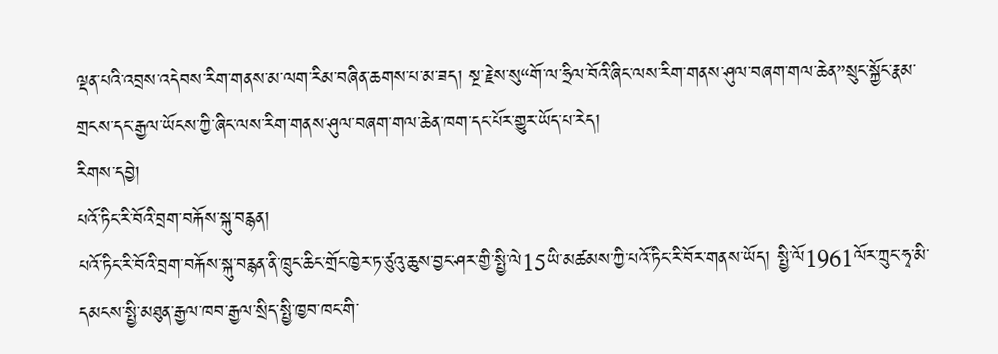ལྡན་པའི་འབྲས་འདེབས་རིག་གནས་མ་ལག་རིམ་བཞིན་ཆགས་པ་མ་ཟད། སྔ་རྗེས་སུ“གོ་ལ་ཧྲིལ་བོའི་ཞིང་ལས་རིག་གནས་ཤུལ་བཞག་གལ་ཆེན”སྲུང་སྐྱོང་རྣམ་གྲངས་དང་རྒྱལ་ཡོངས་ཀྱི་ཞིང་ལས་རིག་གནས་ཤུལ་བཞག་གལ་ཆེན་ཁག་དང་པོར་གྱུར་ཡོད་པ་རེད།
རིགས་དབྱེ།
པའོ་ཏིང་རི་བོའི་བྲག་བརྐོས་སྐུ་བརྙན།
པའོ་ཏིང་རི་བོའི་བྲག་བརྐོས་སྐུ་བརྙན་ནི་ཁྲུང་ཆིང་གྲོང་ཁྱེར་ཏ་ཙུའུ་ཆུས་བྱང་ཤར་གྱི་སྤྱི་ལེ15ཡི་མཚམས་ཀྱི་པའོ་ཏིང་རི་བོར་གནས་ཡོད། སྤྱི་ལོ1961ལོར་ཀྲུང་ཧྭ་མི་དམངས་སྤྱི་མཐུན་རྒྱལ་ཁབ་རྒྱལ་སྲིད་སྤྱི་ཁྱབ་ཁང་གི་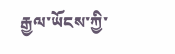རྒྱལ་ཡོངས་ཀྱི་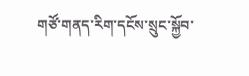གཙོ་གནད་རིག་དངོས་སྲུང་སྐྱོབ་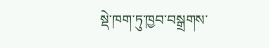སྡེ་ཁག་ཏུ་ཁྱབ་བསྒྲགས་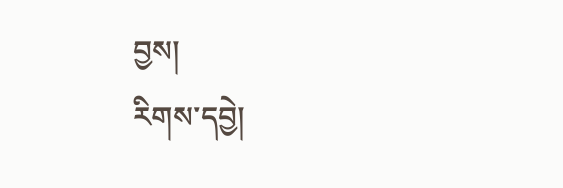བྱས།
རིགས་དབྱེ།